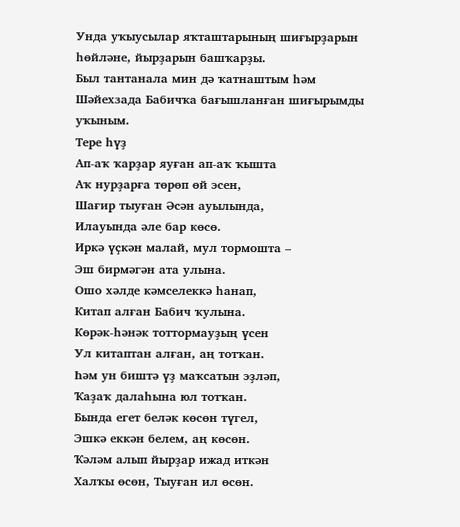Унда уҡыусылар яҡташтарының шиғырҙарын һөйләне, йырҙарын башҡарҙы.
Был тантанала мин дә ҡатнаштым һәм Шәйехзада Бабичҡа бағышланған шиғырымды уҡыным.
Тере һүҙ
Ап-аҡ ҡарҙар яуған ап-аҡ ҡышта
Аҡ нурҙарға төрөп өй эсен,
Шағир тыуған Әсән ауылында,
Илауында әле бар көсө.
Иркә үҫкән малай, мул тормошта –
Эш бирмәгән ата улына.
Ошо хәлде кәмселеккә һанап,
Китап алған Бабич ҡулына.
Көрәк-һәнәк тоттормауҙың үсен
Ул китаптан алған, аң тотҡан.
Һәм ун биштә үҙ маҡсатын эҙләп,
Ҡаҙаҡ далаһына юл тотҡан.
Бында егет беләк көсөн түгел,
Эшкә еккән белем, аң көсөн.
Ҡәләм алып йырҙар ижад иткән
Халҡы өсөн, Тыуған ил өсөн.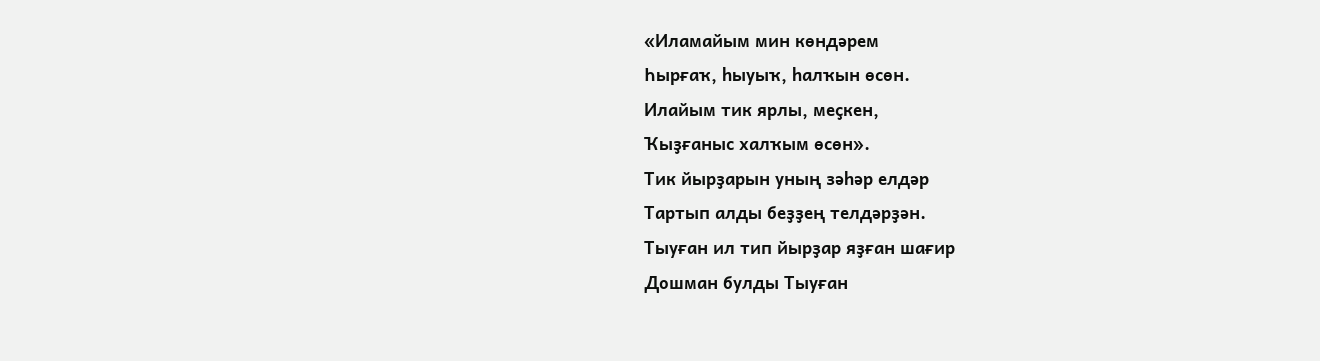«Иламайым мин көндәрем
Һырғаҡ, һыуыҡ, һалҡын өсөн.
Илайым тик ярлы, меҫкен,
Ҡыҙғаныс халҡым өсөн».
Тик йырҙарын уның зәһәр елдәр
Тартып алды беҙҙең телдәрҙән.
Тыуған ил тип йырҙар яҙған шағир
Дошман булды Тыуған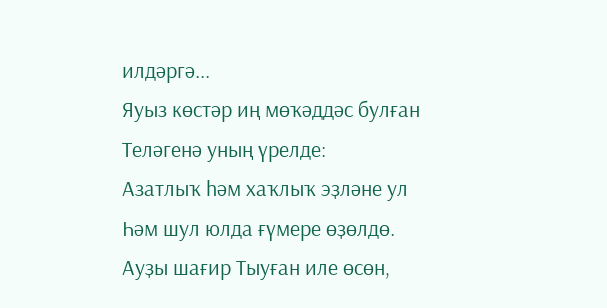илдәргә...
Яуыз көстәр иң мөҡәддәс булған
Теләгенә уның үрелде:
Азатлыҡ һәм хаҡлыҡ эҙләне ул
Һәм шул юлда ғүмере өҙөлдө.
Ауҙы шағир Тыуған иле өсөн,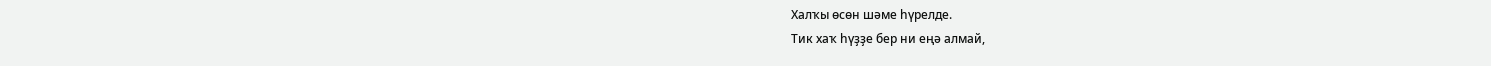Халҡы өсөн шәме һүрелде.
Тик хаҡ һүҙҙе бер ни еңә алмай,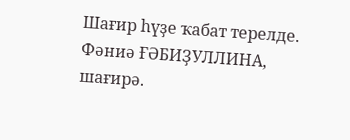Шағир һүҙе ҡабат терелде.
Фәниә ҒӘБИҘУЛЛИНА,
шағирә.